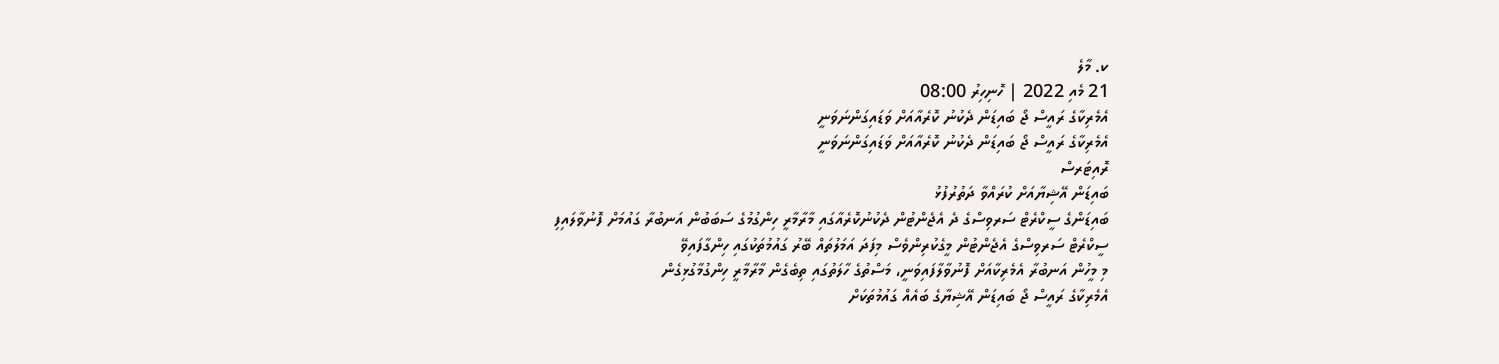ކ. މާލެ
21 މެއި 2022 | ހޮނިހިރު 08:00
އެމެރިކާގެ ރައީސް ޖޯ ބައިޑަން ދެކުނު ކޮރެއާއަށް ވަޑައިގަންނަވަނީ
އެމެރިކާގެ ރައީސް ޖޯ ބައިޑަން ދެކުނު ކޮރެއާއަށް ވަޑައިގަންނަވަނީ
ރޮއިޓަރސް
ބައިޑަން އޭޝިޔާއަށް ކުރައްވާ ދަތުރުފުޅު
ބައިޑަންގެ ސީކްރެޓް ސަރވިސްގެ ދެ އެޖެންޓުން ދެކުނުކޮރެއާގައި މާރާމާރީ ހިންގުމުގެ ސަބަބުން އަނބުރާ ގައުމަށް ފޮނުވާލައިފި
ސީކްރެޓް ސަރވިސްގެ އެޖެންޓުން މީގެކުރިންވެސް މިފަދަ އަމަލުތައް ބޭރު ގައުމުތަކުގައި ހިންގާފައިވޭ
މި މީހުން އަނބުރާ އެމެރިކާއަށް ފޮނުވާލާފައިވަނީ، މަސްތުގެ ހާލަތުގައި ތިބެގެން މާރާމާރީ ހިންގުމާގުޅިގެން
އެމެރިކާގެ ރައީސް ޖޯ ބައިޑަން އޭޝިޔާގެ ބައެއް ގައުމުތަކަށް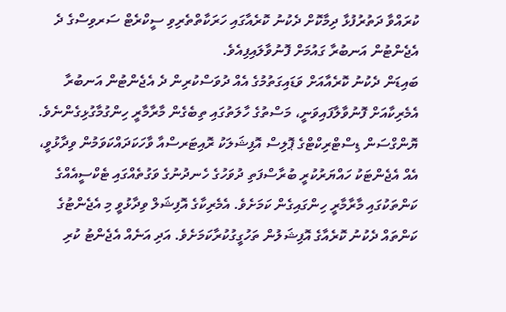ކުރައްވާ ދަތުރުފުޅާ ދިމާކޮށް ދެކުނު ކޮރެއާގައި ހަރަކާތްތެރިވި ސީކްރެޓް ސަރވިސްގެ ދެ އެޖެންޓުން އަނބުރާ ގައުމަށް ފޮނުވާލައިފިއެވެ.
ބައިޑަން ދެކުނު ކޮރެއާއަށް ވަޑައިގަތުމުގެ އެއް ދުވަސްކުރިން ދެ އެޖެންޓުން އަނބުރާ އެމެރިކާއަށް ފޮނުވާލާފައިވަނީ، މަސްތުގެ ހާލަތުގައި ތިބެގެން މާރާމާރީ ހިންގުމާގުޅިގެންނެވެ.
ޔޮންގްސަން ޑިސްޓްރިކްޓްގެ ޕޮލިސް އޮފިޝަލަކު ރޮއިޓަރސްއާ ވާހަކަދައްކަވަމުން ވިދާޅުވީ، އެއް އެޖެންޓަކު ހައްޔަރުކުރީ ބުރާސްފަތި ދުވަހުގެ ހެނދުނުގެ ވަގުތެއްގައި ޓެކްސީއެއްގެ ކަންތަކުގައި މާރާމާރީ ހިންގައިގެން ކަމަށެވެ. އެމެރިކާގެ އޮފިޝަލް ވިދާޅުވީ މި އެޖެންޓުގެ ކަންތައް ދެކުނު ކޮރެއާގެ އޮފިޝަލުން ތަހުގީގުކުރާކަމަށެވެ. އަދި އަނެއް އެޖެންޓު ކުރި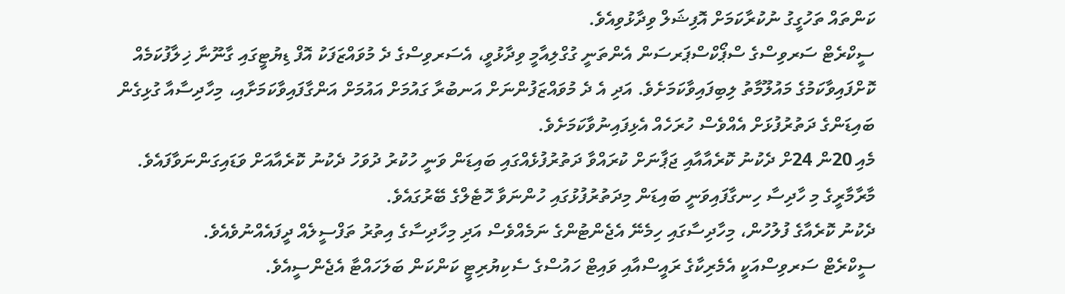ކަންތައް ތަހުގީގު ނުކުރާކަމަށް އޮފިޝަލް ވިދާޅުވިއެވެ.
ސީކްރެޓް ސަރވިސްގެ ސްޕޯކްސްޕަރސަން އެންތަނީ ގުގްލިއާމީ ވިދާޅުވީ، އެސަރވިސްގެ ދެ މުވައްޒަފަކު އޮފް ޑިޔުޓީގައި ގާނޫނާ ޚިލާފުކަމެއް ކޮށްފައިވާކަމުގެ މައުލޫމާތު ލިބިފައިވާކަމަށެވެ. އަދި އެ ދެ މުވައްޒަފުންނަށް އަނބުރާ ގައުމަށް އައުމަށް އަންގާފައިވާކަމަށާއި، މިހާދިސާއާ ގުޅިގެން ބައިޑަންގެ ދަތުރުފުޅަށް އެއްވެސް ހުރަހެއް އެޅިފައިނުވާކަމަށެވެ.
މެއި 20ން 24ށް ދެކުނު ކޮރެއާއާއި ޖަޕާނަށް ކުރައްވާ ދަތުރުފުޅެއްގައި ބައިޑަން ވަނީ ހުކުރު ދުވަހު ދެކުނު ކޮރެއާއަށް ވަޑައިގަންނަވާފައެވެ. މާރާމާރީގެ މި ހާދިސާ ހިނގާފައިވަނީ ބައިޑަން މިދަތުރުފުޅުގައި ހުންނަވާ ހޮޓެލްގެ ބޭރުގައެވެ.
ދެކުނު ކޮރެއާގެ ފުލުހުން، މިހާދިސާގައި ހިމެނޭ އެޖެންޓުންގެ ނަމެއްވެސް އަދި މިހާދިސާގެ އިތުރު ތަފްސީލެއް ދީފައެއްނުވެއެވެ.
ސީކްރެޓް ސަރވިސްއަކީ އެމެރިކާގެ ރައީސްއާއި ވައިޓް ހައުސްގެ ސެކިޔުރިޓީ ކަންކަން ބަލަހައްޓާ އެޖެންސީއެވެ.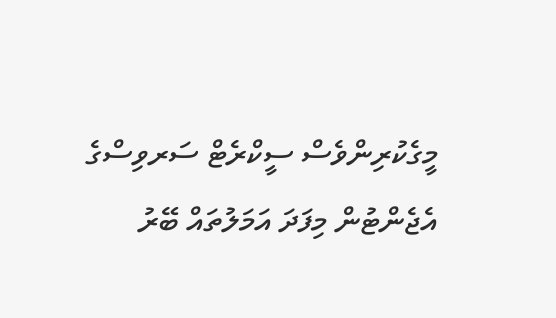މީގެކުރިންވެސް ސީކްރެޓް ސަރވިސްގެ އެޖެންޓުން މިފަދަ އަމަލުތައް ބޭރު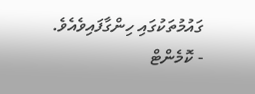ގައުމުތަކުގައި ހިންގާފައިވެއެވެ.
- ކޮމެންޓް